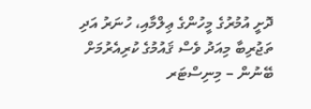ދޮށީ އުމުރުގެ މީހުންގެ ޢިލްމާއި، ހުނަރު އަދި ތަޖުރިބާ މިއަދު ވެސް ޤައުމުގެ ކުރިއެރުމަށް ބޭނުން – މިނިސްޓަރ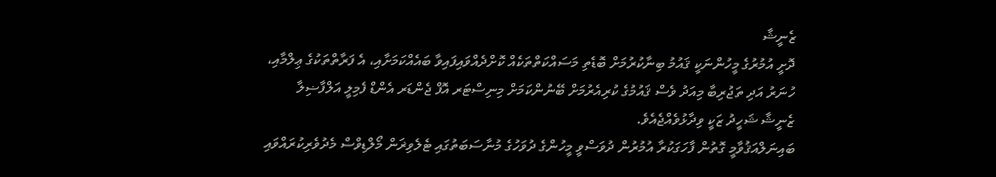ޒެނީޝާ
ދޮށީ އުމުރުގެ މީހުންނަކީ ޤައުމު ބިނާކުރުމަށް ބޮޑެތި މަސައްކަތްތަކެއް ކޮށްދެއްވައިފައިވާ ބައެއްކަމަށާއި، އެ ފަރާތްތަކުގެ ޢިލްމާއި، ހުނަރު އަދި ތަޖުރިބާ މިއަދު ވެސް ޤައުމުގެ ކުރިއެރުމަށް ބޭނުންކަމަށް މިނިސްޓަރ އޮފް ޖެންޑަރ އެންޑް ފެމިލީ އަލްފާޟިލާ ޒެނީޝާ ޝަހީދު ޒަކީ ވިދާޅުވެއްޖެއެވެ.
ބައިނަލްއަޤުވާމީ ގޮތުން ފާހަގަކުރާ އުމުރުން ދުވަސްވީ މީހުންގެ ދުވަހުގެ މުނާސަބަތުގައި ޓެލެވިޜަން މޯލްޑިވްސް މެދުވެރިކުރައްވައި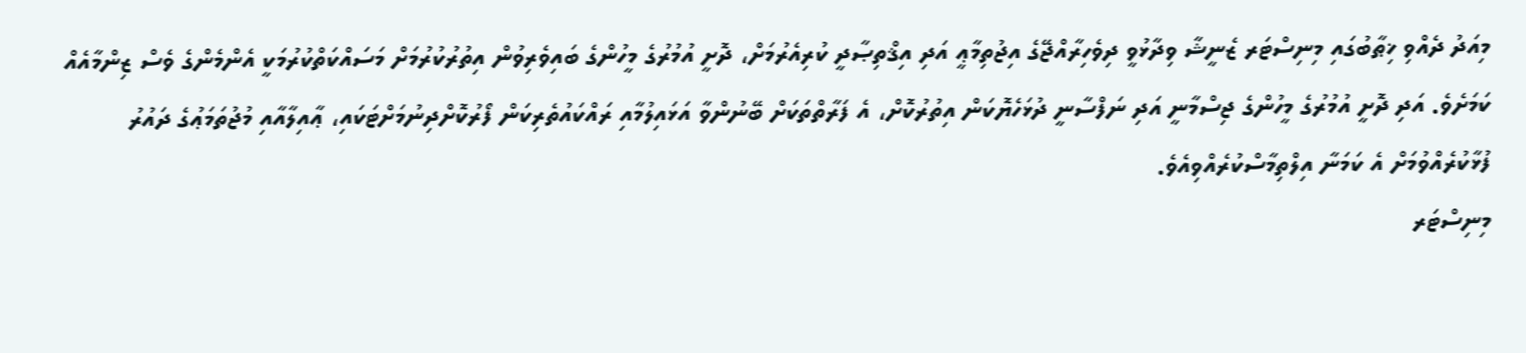މިއަދު ދެއްވި ޚިޠާބުގައި މިނިސްޓަރ ޒެނީޝާ ވިދާޅުވީ ދިވެހިރާއްޖޭގެ އިޖުތިމާޢީ އަދި އިޤްތިޞާދީ ކުރިއެރުމަށް، ދޮށީ އުމުރުގެ މީހުންގެ ބައިވެރިވުން އިތުރުކުރުމަށް މަސައްކަތްކުރުމަކީ އެންމެންގެ ވެސް ޒިންމާއެއް ކަމަށެވެ. އަދި ދޮށީ އުމުރުގެ މީހުންގެ ޖިސްމާނީ އަދި ނަފްސާނީ ދުޅަހެޔޮކަން އިތުރުކޮށް، އެ ފަރާތްތަކަށް ބޭނުންވާ އަޅައިލުމާއި ރައްކައުތެރިކަން ފޯރުކޮށްދިނުމަށްޓަކައި، ޢާއިލާއާއި މުޖުތަމަޢުގެ ދައުރު ފުޅާކުރެއްވުމަށް އެ ކަމަނާ އިލްތިމާސްކުރެއްވިއެވެ.
މިނިސްޓަރ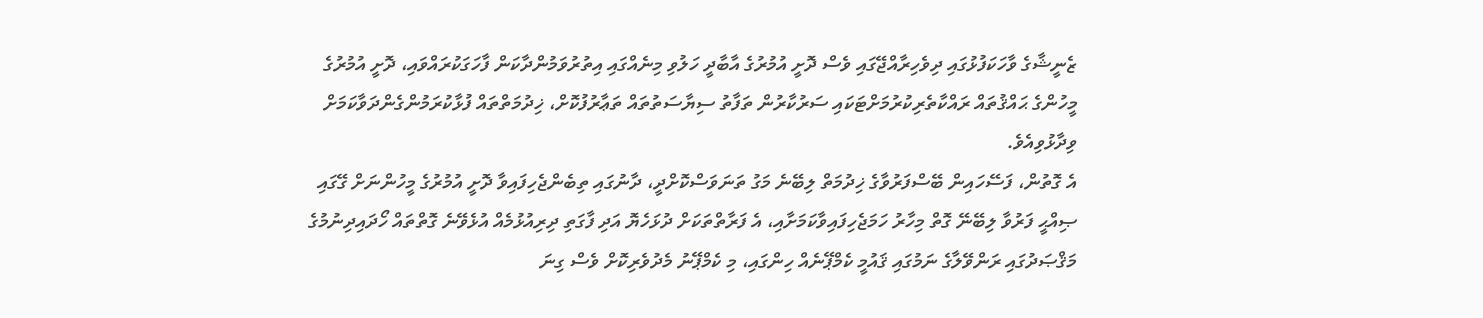ޒެނީޝާގެ ވާހަކަފުޅުގައި ދިވެހިރާއްޖޭގައި ވެސް ދޮށީ އުމުރުގެ އާބާދީ ހަލުވި މިނެއްގައި އިތުރުވަމުންދާކަން ފާހަގަކުރައްވައި، ދޮށީ އުމުރުގެ މީހުންގެ ޙައްޤުތައް ރައްކާތެރިކުރުމަށްޓަކައި ސަރުކާރުން ތަފާތު ސިޔާސަތުތައް ތަޢާރުފުކޮށް، ޚިދުމަތްތައް ފުޅާކުރަމުންގެންދަވާކަމަށް ވިދާޅުވިއެވެ.
އެ ގޮތުން، ފަސޭހައިން ބޭސްފަރުވާގެ ޚިދުމަތް ލިބޭނެ މަގު ތަނަވަސްކޮށްދީ، ދާނުގައި ތިބެންޖެހިފައިވާ ދޮށީ އުމުރުގެ މީހުންނަށް ގޭގައި ޞިއްޙީ ފަރުވާ ލިބޭނޭ ގޮތް މިހާރު ހަމަޖެހިފައިވާކަމަށާއި، އެ ފަރާތްތަކަށް ދުޅަހެޔޮ އަދި ފާގަތި ދިރިއުޅުމެއް އުޅެވޭނެ ގޮތްތައް ހޯދައިދިނުމުގެ މަޤްޞަދުގައި ރަންވޭލާގެ ނަމުގައި ޤައުމީ ކެމްޕޭނެއް ހިންގައި، މި ކެމްޕޭނު މެދުވެރިކޮށް ވެސް ގިނަ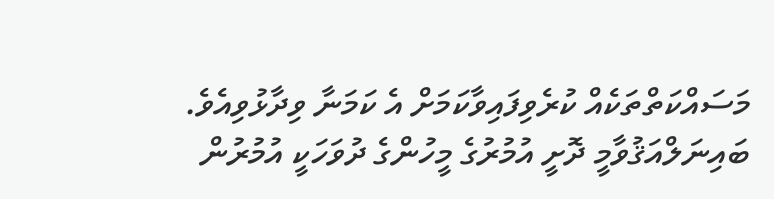މަސައްކަތްތަކެއް ކުރެވިފައިވާކަމަށް އެ ކަމަނާ ވިދާޅުވިއެވެ.
ބައިނަލްއަޤުވާމީ ދޮށީ އުމުރުގެ މީހުންގެ ދުވަހަކީ އުމުރުން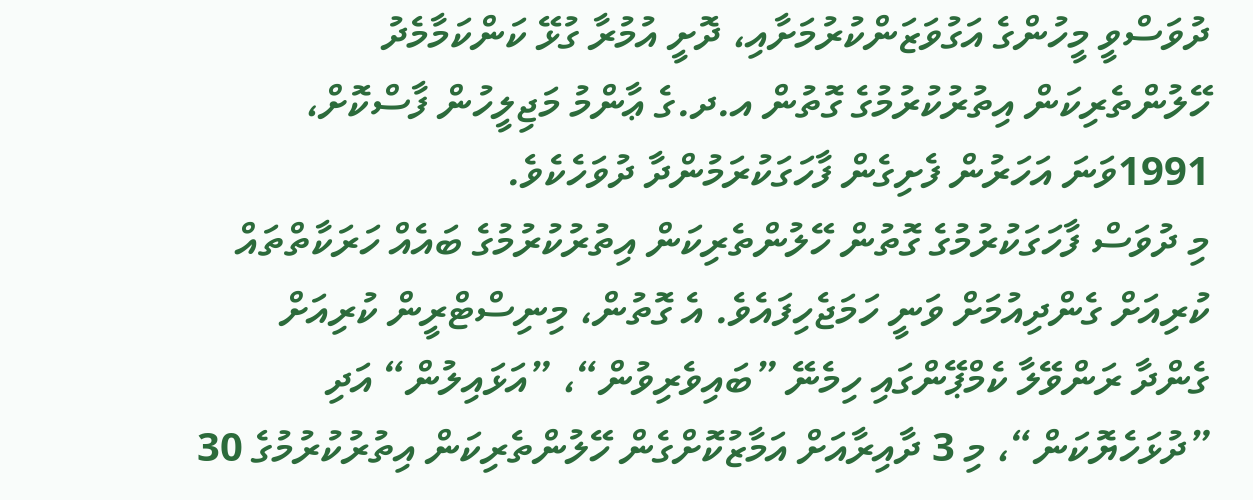ދުވަސްވީ މީހުންގެ އަގުވަޒަންކުރުމަށާއި، ދޮށީ އުމުރާ ގުޅޭ ކަންކަމާމެދު ހޭލުންތެރިކަން އިތުރުކުރުމުގެ ގޮތުން އ.ދ.ގެ ޢާންމު މަޖިލީހުން ފާސްކޮށް، 1991ވަނަ އަހަރުން ފެށިގެން ފާހަގަކުރަމުންދާ ދުވަހެކެވެ.
މި ދުވަސް ފާހަގަކުރުމުގެ ގޮތުން ހޭލުންތެރިކަން އިތުރުކުރުމުގެ ބައެއް ހަރަކާތްތައް ކުރިއަށް ގެންދިއުމަށް ވަނީ ހަމަޖެހިފައެވެ. އެ ގޮތުން، މިނިސްޓްރީން ކުރިއަށް ގެންދާ ރަންވޭލާ ކެމްޕޭންގައި ހިމެނޭ ”ބައިވެރިވުން“، ”އަޅައިލުން“ އަދި ”ދުޅަހެޔޮކަން“، މި 3 ދާއިރާއަށް އަމާޒުކޮށްގެން ހޭލުންތެރިކަން އިތުރުކުރުމުގެ 30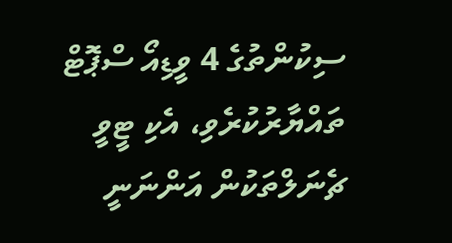ސިކުންތުގެ 4 ވީޑިއޯ ސްޕޮޓް ތައްޔާރުކުރެވި، އެކި ޓީވީ ޗެނަލްތަކުން އަންނަނީ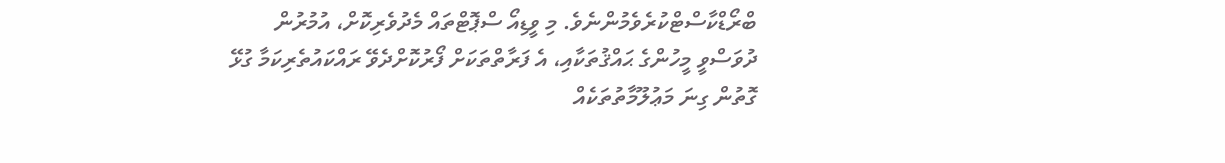ބްރޯޑްކާސްޓްކުރެވެމުންނެވެ. މި ވީޑިއޯ ސްޕޮޓްތައް މެދުވެރިކޮށް، އުމުރުން ދުވަސްވީ މީހުންގެ ޙައްޤުތަކާއި، އެ ފަރާތްތަކަށް ފޯރުކޮށްދެވޭ ރައްކައުތެރިކަމާ ގުޅޭ ގޮތުން ގިނަ މަޢުލޫމާތުތަކެއް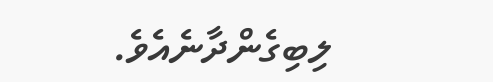ލިބިގެންދާނެއެވެ.